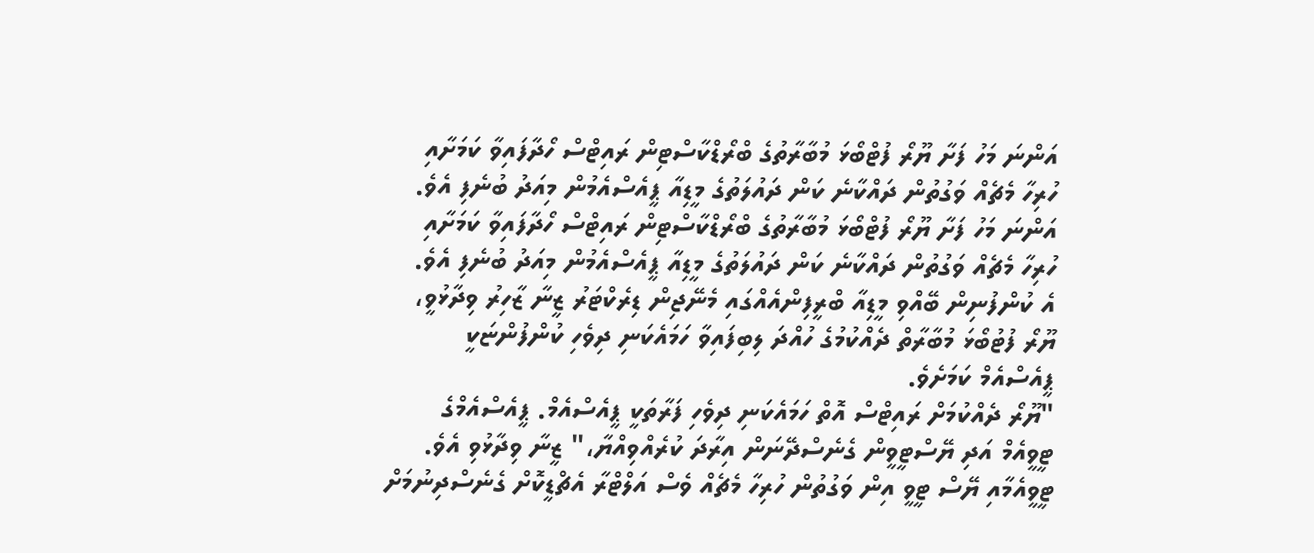އަންނަ މަހު ފަށާ ޔޫރޯ ފުޓްބޯޅަ މުބާރާތުގެ ބްރޯޑްކާސްޓިން ރައިޓްސް ހޯދާފައިވާ ކަމަށާއި ހުރިހާ މެޗެއް ވަގުތުން ދައްކާނެ ކަން ދައުލަތުގެ މީޑިއާ ޕީއެސްއެމުން މިއަދު ބުނެފި އެވެ.
އަންނަ މަހު ފަށާ ޔޫރޯ ފުޓްބޯޅަ މުބާރާތުގެ ބްރޯޑްކާސްޓިން ރައިޓްސް ހޯދާފައިވާ ކަމަށާއި ހުރިހާ މެޗެއް ވަގުތުން ދައްކާނެ ކަން ދައުލަތުގެ މީޑިއާ ޕީއެސްއެމުން މިއަދު ބުނެފި އެވެ.
އެ ކުންފުނިން ބޭއްވި މީޑިއާ ބްރީފިންއެއްގައި މެނޭޖިން ޑިރެކްޓަރު ޒީނާ ޒާހިރު ވިދާޅުވީ، ޔޫރޯ ފުޓުބޯޅަ މުބާރާތް ދެއްކުމުގެ ހުއްދަ ލިބިފައިވާ ހަމައެކަނި ދިވެހި ކުންފުންޏަކީ ޕީއެސްއެމް ކަމަށެވެ.
"ޔޫރޯ ދެއްކުމަށް ރައިޓްސް އޮތް ހަމައެކަނި ދިވެހި ފަރާތަކީ ޕީއެސްއެމް. ޕީއެސްއެމްގެ ޓީވީއެމް އަދި ޔޭސްޓީވީން ގެނެސްދޭނަން އިރާދަ ކުރެއްވިއްޔާ،" ޒީނާ ވިދާޅުވި އެވެ.
ޓީވީއެމާއި ޔޭސް ޓީވީ އިން ވަގުތުން ހުރިހާ މެޗެއް ވެސް އަލްޓްރާ އެޗްޑީކޮށް ގެނެސްދިނުމަށް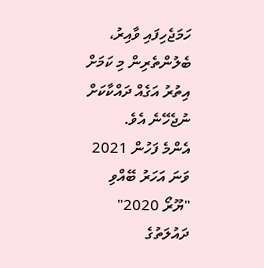ހަމަޖެހިފައި ވާއިރު، ބެލުންތެރިން މި ކަމަށް އިތުރު އަގެއް ދައްކާކަށް ނުޖެހޭނެ އެވެ.
އެންމެ ފަހުން 2021 ވަނަ އަހަރު ބޭއްވި "ޔޫރޯ 2020" ދައުލަތުގެ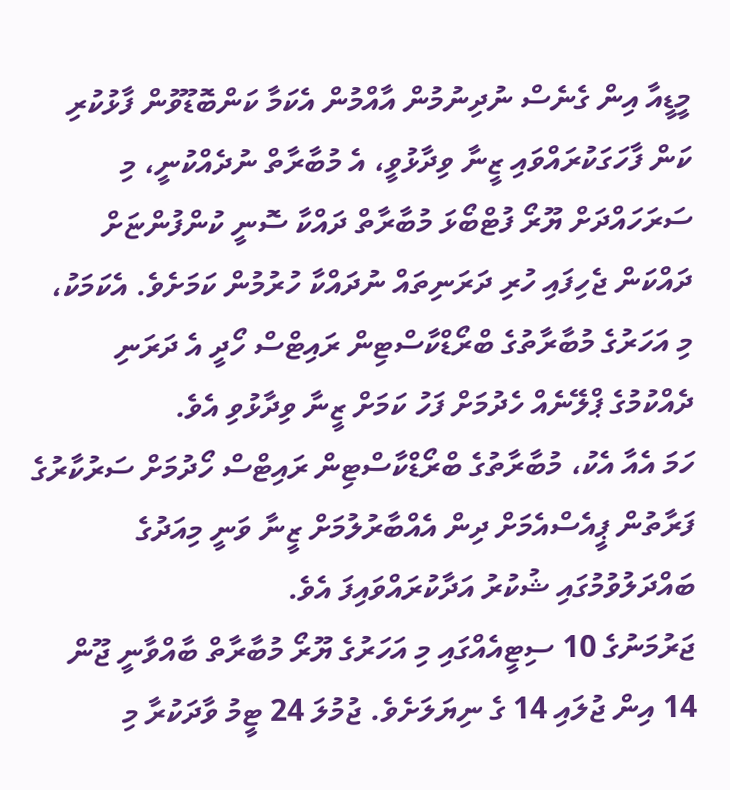މީޑީއާ އިން ގެނެސް ނުދިނުމުން އާއްމުން އެކަމާ ކަންބޮޑޫވުން ފާޅުކުރި ކަން ފާހަގަކުރައްވައި ޒީނާ ވިދާޅުވީ، އެ މުބާރާތް ނުދެއްކުނީ، މި ސަރަހައްދަށް ޔޫރޯ ފުޓްބޯޅަ މުބާރާތް ދައްކާ ސޮނީ ކުންފުންޏަށް ދައްކަން ޖެހިފައި ހުރި ދަރަނިތައް ނުދައްކާ ހުރުމުން ކަމަށެވެ. އެކަމަކު، މި އަހަރުގެ މުބާރާތުގެ ބްރޯޑްކާސްޓިން ރައިޓްސް ހޯދީ އެ ދަރަނި ދެއްކުމުގެ ޕްލޭނެއް ހެދުމަށް ފަހު ކަމަށް ޒީނާ ވިދާޅުވި އެވެ.
ހަމަ އެއާ އެކު، މުބާރާތުގެ ބްރޯޑްކާސްޓިން ރައިޓްސް ހޯދުމަށް ސަރުކާރުގެ ފަރާތުން ޕީއެސްއެމަށް ދިން އެއްބާރުލުމަށް ޒީނާ ވަނީ މިއަދުގެ ބައްދަލުވުމުގައި ޝުކުރު އަދާކުރައްވައިފަ އެވެ.
ޖަރުމަނުގެ 10 ސިޓީއެއްގައި މި އަހަރުގެ ޔޫރޯ މުބާރާތް ބާއްވާނީ ޖޫން 14 އިން ޖުލައި 14 ގެ ނިޔަލަށެވެ. ޖުމުލަ 24 ޓީމު ވާދަކުރާ މި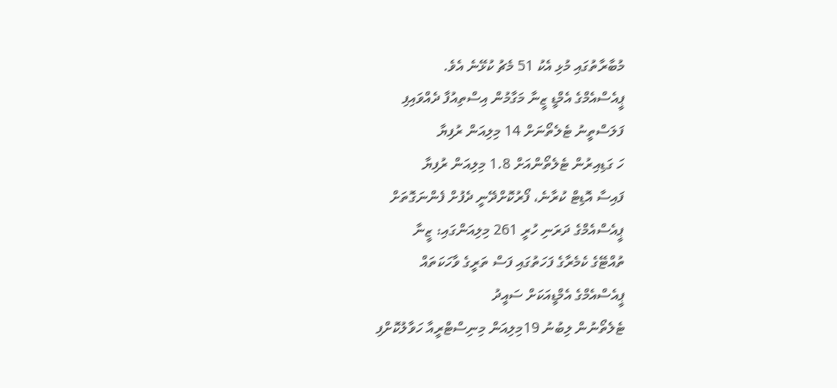މުބާރާތުގައި މުޅި އެކު 51 މެޗު ކުޅޭނެ އެވެ.
ޕީއެސްއެމްގެ އެމްޑީ ޒީނާ މަގާމުން އިސްތިއުފާ ދެއްވައިފި
ފަލަސްތީނު ޓެލެތޯނަށް 14 މިލިއަން ރުފިޔާ
ހަ ގަޑިއިރުން ޓެލެތޯންއަށް 1.8 މިލިއަން ރުފިޔާ
ފައިސާ އޮޑިޓް ކުރާނެ، ފޯރުކޮށްދޭނީ ދެފުށް ފެންނަގޮތަށް
ޕީއެސްއެމްގެ ދަރަނި ހުރީ 261 މިލިއަންގައި: ޒީނާ
ތުއްޓޭގެ ކެމެރާގެ ފަހަތުގައި ފަސް ތަރީގެ ވާހަކަތައް
ޕީއެސްއެމްގެ އެމްޑީއަކަށް ސައީދު
ޓެލެތޯނުން ލިބުނު 19މިލިއަން މިނިސްޓްރީއާ ހަވާލުކޮށްފި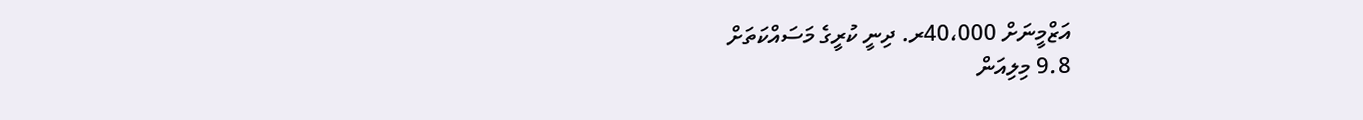އަޒްމީނަށް 40،000ރ. ދިނީ ކުރީގެ މަސައްކަތަށް
9.8 މިލިއަން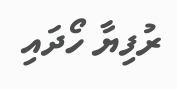ރުފިޔާ ހޯދައި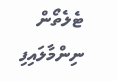ޓެލެތޯން ނިންމާލައިފި